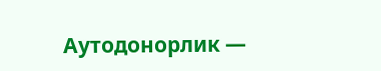Аутодонорлик —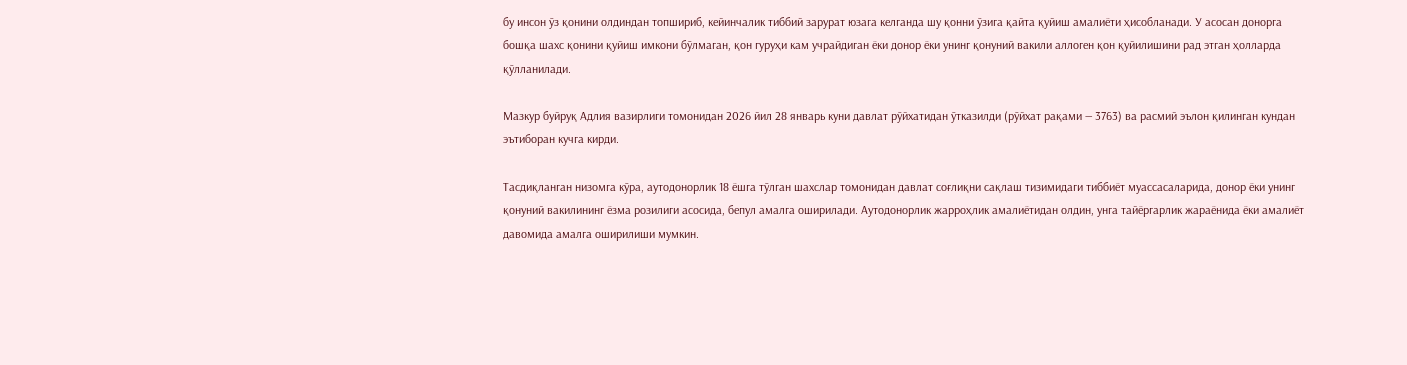бу инсон ўз қонини олдиндан топшириб, кейинчалик тиббий зарурат юзага келганда шу қонни ўзига қайта қуйиш амалиёти ҳисобланади. У асосан донорга бошқа шахс қонини қуйиш имкони бўлмаган, қон гуруҳи кам учрайдиган ёки донор ёки унинг қонуний вакили аллоген қон қуйилишини рад этган ҳолларда қўлланилади.

Мазкур буйруқ Адлия вазирлиги томонидан 2026 йил 28 январь куни давлат рўйхатидан ўтказилди (рўйхат рақами — 3763) ва расмий эълон қилинган кундан эътиборан кучга кирди.

Тасдиқланган низомга кўра, аутодонорлик 18 ёшга тўлган шахслар томонидан давлат соғлиқни сақлаш тизимидаги тиббиёт муассасаларида, донор ёки унинг қонуний вакилининг ёзма розилиги асосида, бепул амалга оширилади. Аутодонорлик жарроҳлик амалиётидан олдин, унга тайёргарлик жараёнида ёки амалиёт давомида амалга оширилиши мумкин.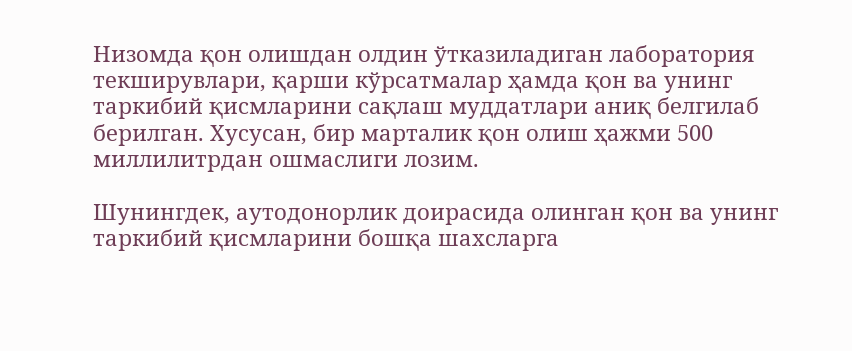Низомда қон олишдан олдин ўтказиладиган лаборатория текширувлари, қарши кўрсатмалар ҳамда қон ва унинг таркибий қисмларини сақлаш муддатлари аниқ белгилаб берилган. Хусусан, бир марталик қон олиш ҳажми 500 миллилитрдан ошмаслиги лозим.

Шунингдек, аутодонорлик доирасида олинган қон ва унинг таркибий қисмларини бошқа шахсларга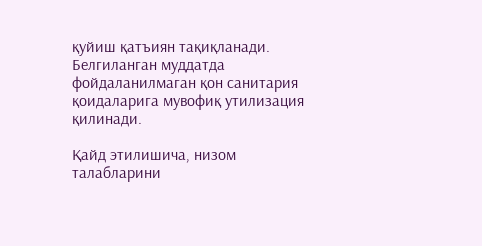қуйиш қатъиян тақиқланади. Белгиланган муддатда фойдаланилмаган қон санитария қоидаларига мувофиқ утилизация қилинади.

Қайд этилишича, низом талабларини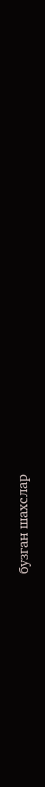бузган шахслар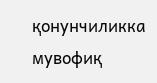қонунчиликка мувофиқ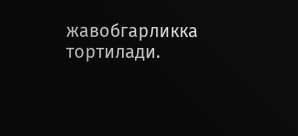жавобгарликка тортилади.